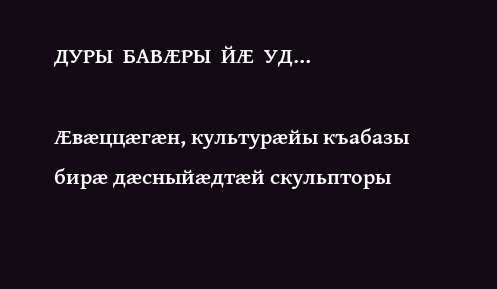ДУРЫ  БАВÆРЫ  ЙÆ  УД…

Æвæццæгæн, культурæйы къабазы бирæ дæсныйæдтæй скульпторы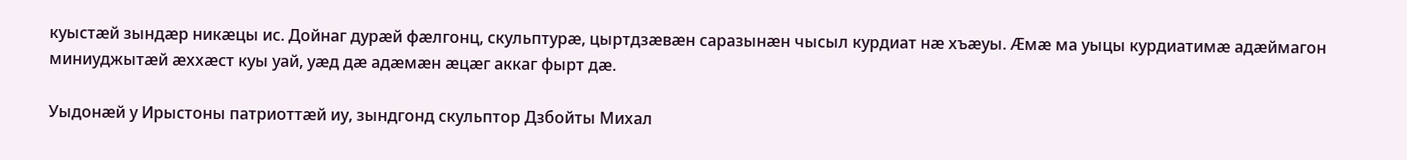куыстæй зындæр никæцы ис. Дойнаг дурæй фæлгонц, скульптурæ, цыртдзæвæн саразынæн чысыл курдиат нæ хъæуы. Æмæ ма уыцы курдиатимæ адæймагон миниуджытæй æххæст куы уай, уæд дæ адæмæн æцæг аккаг фырт дæ.

Уыдонæй у Ирыстоны патриоттæй иу, зындгонд скульптор Дзбойты Михал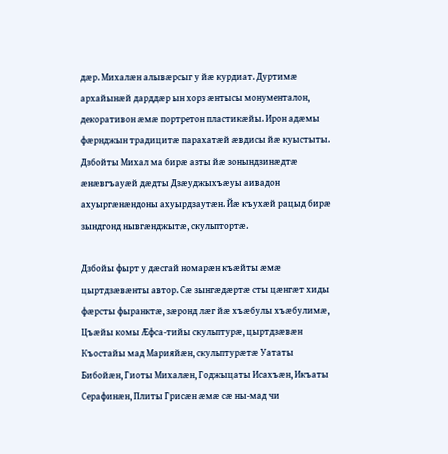дæр. Михалæн алывæрсыг у йæ курдиат. Дуртимæ архайынæй дарддæр ын хорз æнтысы монументалон, декоративон æмæ портретон пластикæйы. Ирон адæмы фæрнджын традицитæ парахатæй æвдисы йæ куыстыты.  Дзбойты Михал ма бирæ азты йæ зонындзинæдтæ æнæвгъауæй дæдты Дзæуджыхъæуы аивадон ахуыргæнæндоны ахуырдзаутæн. Йæ къухæй рацыд бирæ зындгонд нывгæнджытæ, скульптортæ.

Дзбойы фырт у дæсгай номарæн къæйты æмæ цыртдзæвæнты автор. Сæ зынгæдæртæ сты цæнгæт хиды фæрсты фыранктæ, зæронд лæг йæ хъæбулы хъæбулимæ, Цъæйы комы Æфса-тийы скульптурæ, цыртдзæвæн Къостайы мад Марияйæн, скульптурæтæ Уататы Бибойæн, Гиоты Михалæн, Годжыцаты Исахъæн, Икъаты Серафинæн, Плиты Грисæн æмæ сæ ны-мад чи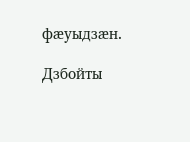фæуыдзæн.

Дзбойты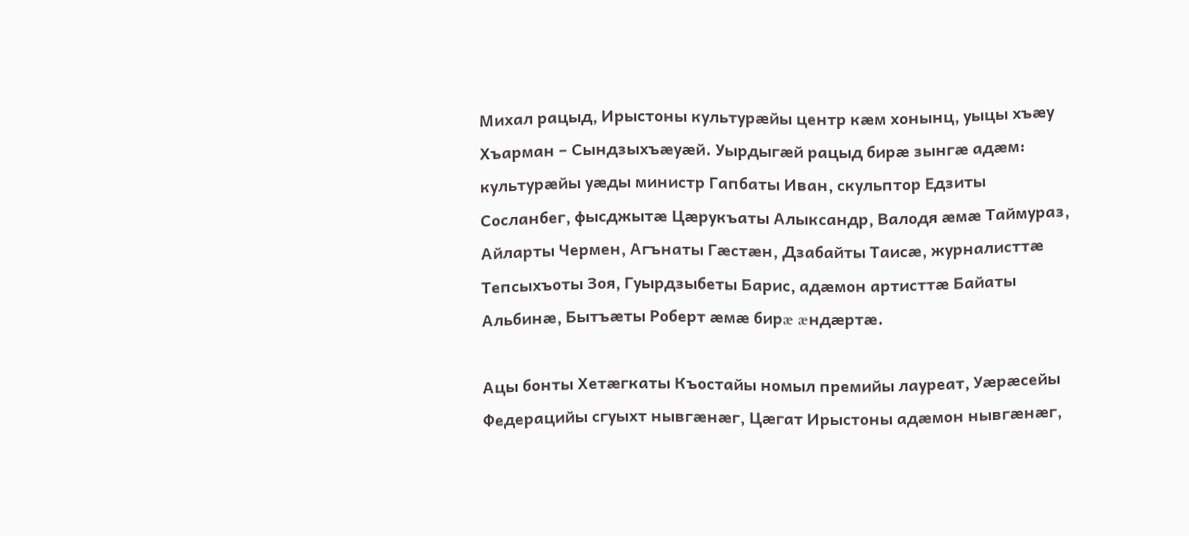Михал рацыд, Ирыстоны культурæйы центр кæм хонынц, уыцы хъæу Хъарман – Сындзыхъæуæй. Уырдыгæй рацыд бирæ зынгæ адæм: культурæйы уæды министр Гапбаты Иван, скульптор Едзиты Сосланбег, фысджытæ Цæрукъаты Алыксандр, Валодя æмæ Таймураз, Айларты Чермен, Агънаты Гæстæн, Дзабайты Таисæ, журналисттæ Тепсыхъоты Зоя, Гуырдзыбеты Барис, адæмон артисттæ Байаты Альбинæ, Бытъæты Роберт æмæ бирæ æндæртæ.

Ацы бонты Хетæгкаты Къостайы номыл премийы лауреат, Уæрæсейы Федерацийы сгуыхт нывгæнæг, Цæгат Ирыстоны адæмон нывгæнæг,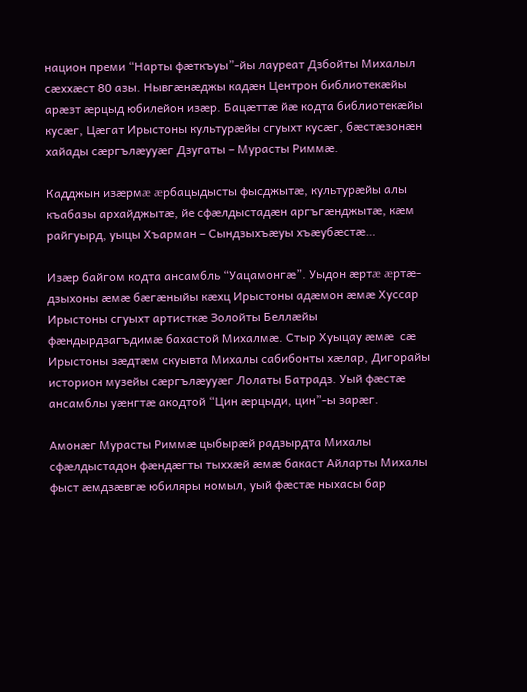национ преми “Нарты фæткъуы”-йы лауреат Дзбойты Михалыл сæххæст 80 азы. Нывгæнæджы кадæн Центрон библиотекæйы арæзт æрцыд юбилейон изæр. Бацæттæ йæ кодта библиотекæйы кусæг, Цæгат Ирыстоны культурæйы сгуыхт кусæг, бæстæзонæн хайады сæргълæууæг Дзугаты – Мурасты Риммæ.

Кадджын изæрмæ æрбацыдысты фысджытæ, культурæйы алы къабазы архайджытæ, йе сфæлдыстадæн аргъгæнджытæ, кæм райгуырд, уыцы Хъарман – Сындзыхъæуы хъæубæстæ…

Изæр байгом кодта ансамбль “Уацамонгæ”. Уыдон æртæ æртæ-дзыхоны æмæ бæгæныйы кæхц Ирыстоны адæмон æмæ Хуссар Ирыстоны сгуыхт артисткæ Золойты Беллæйы фæндырдзагъдимæ бахастой Михалмæ. Стыр Хуыцау æмæ  сæ  Ирыстоны зæдтæм скуывта Михалы сабибонты хæлар, Дигорайы историон музейы сæргълæууæг Лолаты Батрадз. Уый фæстæ ансамблы уæнгтæ акодтой “Цин æрцыди, цин”-ы зарæг.

Амонæг Мурасты Риммæ цыбырæй радзырдта Михалы   сфæлдыстадон фæндæгты тыххæй æмæ бакаст Айларты Михалы фыст æмдзæвгæ юбиляры номыл, уый фæстæ ныхасы бар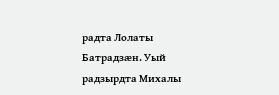радта Лолаты Батрадзæн. Уый радзырдта Михалы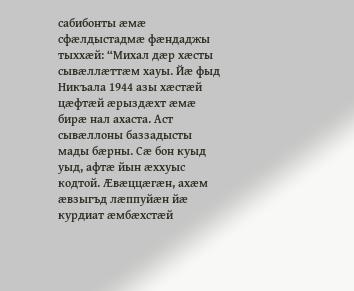сабибонты æмæ сфæлдыстадмæ фæндаджы тыххæй: “Михал дæр хæсты сывæллæттæм хауы. Йæ фыд Никъала 1944 азы хæстæй цæфтæй æрыздæхт æмæ бирæ нал ахаста. Аст сывæллоны баззадысты мады бæрны. Сæ бон куыд уыд, афтæ йын æххуыс кодтой. Æвæццæгæн, ахæм æвзыгъд лæппуйæн йæ курдиат æмбæхстæй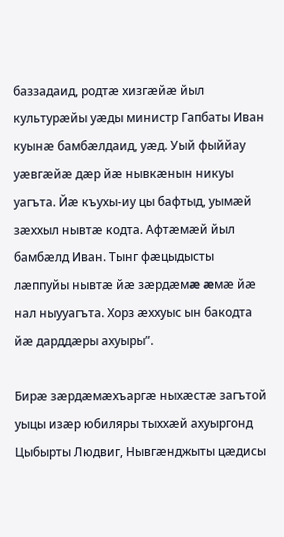баззадаид, родтæ хизгæйæ йыл культурæйы уæды министр Гапбаты Иван куынæ бамбæлдаид, уæд. Уый фыййау уæвгæйæ дæр йæ нывкæнын никуы уагъта. Йæ къухы-иу цы бафтыд, уымæй зæххыл нывтæ кодта. Афтæмæй йыл бамбæлд Иван. Тынг фæцыдысты лæппуйы нывтæ йæ зæрдæмæ æмæ йæ нал ныууагъта. Хорз æххуыс ын бакодта йæ дарддæры ахуыры”.

Бирæ зæрдæмæхъаргæ ныхæстæ загътой уыцы изæр юбиляры тыххæй ахуыргонд Цыбырты Людвиг, Нывгæнджыты цæдисы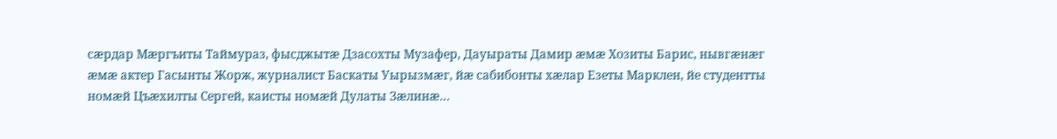сæрдар Мæргъиты Таймураз, фысджытæ Дзасохты Музафер, Дауыраты Дамир æмæ Хозиты Барис, нывгæнæг æмæ актер Гасынты Жорж, журналист Баскаты Уырызмæг, йæ сабибонты хæлар Езеты Марклен, йе студентты номæй Цъæхилты Сергей, каисты номæй Дулаты Зæлинæ…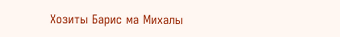Хозиты Барис ма Михалы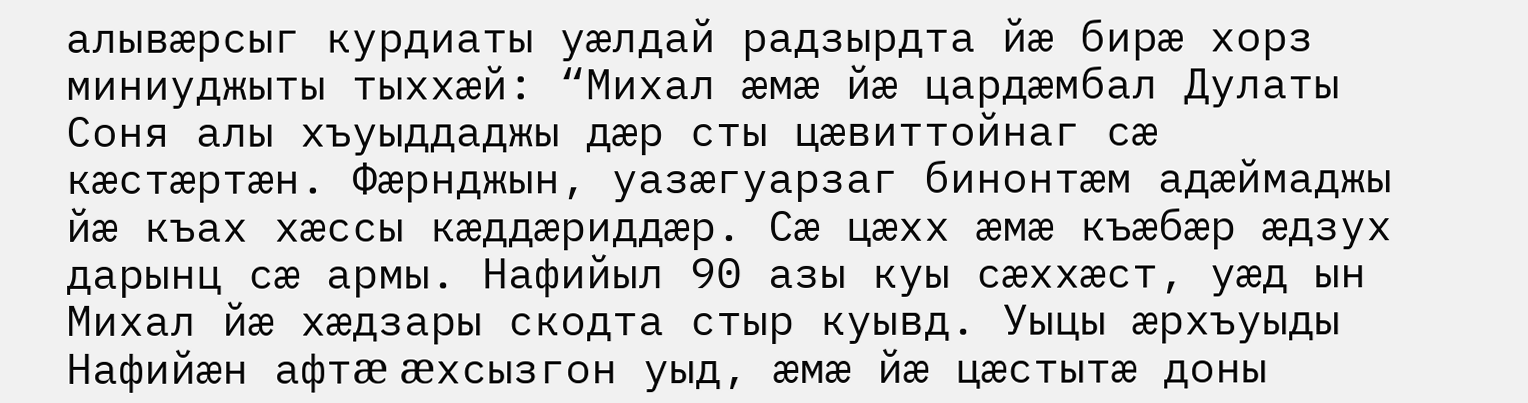алывæрсыг курдиаты уæлдай радзырдта йæ бирæ хорз миниуджыты тыххæй: “Михал æмæ йæ цардæмбал Дулаты Соня алы хъуыддаджы дæр сты цæвиттойнаг сæ кæстæртæн. Фæрнджын, уазæгуарзаг бинонтæм адæймаджы йæ къах хæссы кæддæриддæр. Сæ цæхх æмæ къæбæр æдзух дарынц сæ армы. Нафийыл 90 азы куы сæххæст, уæд ын Михал йæ хæдзары скодта стыр куывд. Уыцы æрхъуыды Нафийæн афтæ æхсызгон уыд, æмæ йæ цæстытæ доны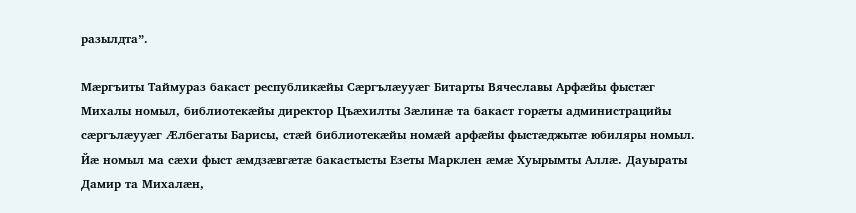разылдта”.

Мæргъиты Таймураз бакаст республикæйы Сæргълæууæг Битарты Вячеславы Арфæйы фыстæг Михалы номыл, библиотекæйы директор Цъæхилты Зæлинæ та бакаст горæты администрацийы сæргълæууæг Æлбегаты Барисы, стæй библиотекæйы номæй арфæйы фыстæджытæ юбиляры номыл. Йæ номыл ма сæхи фыст æмдзæвгæтæ бакастысты Езеты Марклен æмæ Хуырымты Аллæ. Дауыраты Дамир та Михалæн,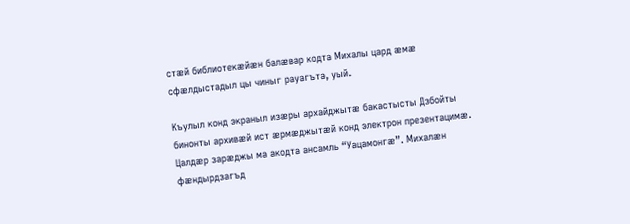стæй библиотекæйæн балæвар кодта Михалы цард æмæ сфæлдыстадыл цы чиныг рауагъта, уый.

Къулыл конд экраныл изæры архайджытæ бакастысты Дзбойты бинонты архивæй ист æрмæджытæй конд электрон презентацимæ. Цалдæр зарæджы ма акодта ансамль “Уацамонгæ”. Михалæн фæндырдзагъд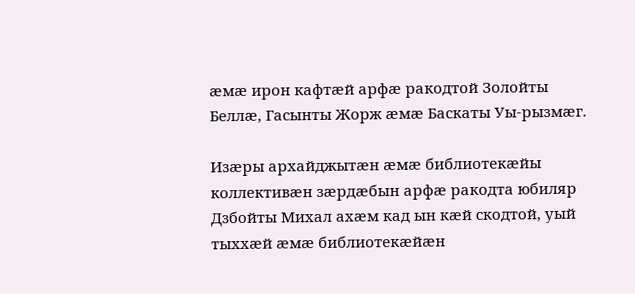æмæ ирон кафтæй арфæ ракодтой Золойты Беллæ, Гасынты Жорж æмæ Баскаты Уы-рызмæг.

Изæры архайджытæн æмæ библиотекæйы коллективæн зæрдæбын арфæ ракодта юбиляр Дзбойты Михал ахæм кад ын кæй скодтой, уый тыххæй æмæ библиотекæйæн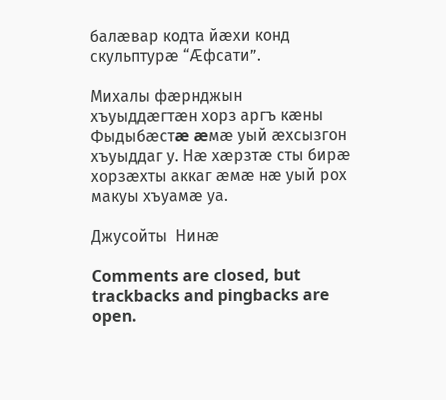балæвар кодта йæхи конд скульптурæ “Æфсати”.

Михалы фæрнджын хъуыддæгтæн хорз аргъ кæны Фыдыбæстæ æмæ уый æхсызгон хъуыддаг у. Нæ хæрзтæ сты бирæ хорзæхты аккаг æмæ нæ уый рох макуы хъуамæ уа.

Джусойты  Нинæ

Comments are closed, but trackbacks and pingbacks are open.